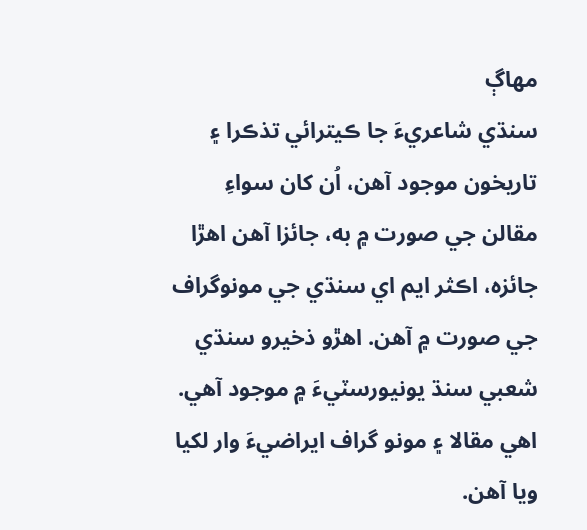مهاڳ
سنڌي شاعريءَ جا ڪيترائي تذڪرا ۽ تاريخون موجود آهن، اُن کان سواءِ مقالن جي صورت ۾ به، جائزا آهن اهڙا جائزه، اڪثر ايم اي سنڌي جي مونوگراف جي صورت ۾ آهن. اهڙو ذخيرو سنڌي شعبي سنڌ يونيورسٽيءَ ۾ موجود آهي. اهي مقالا ۽ مونو گراف ايراضيءَ وار لکيا ويا آهن.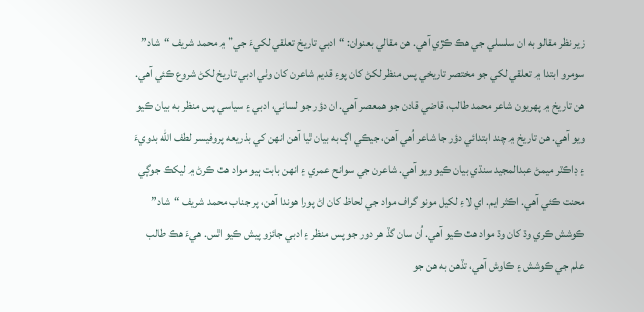زير نظر مقالو به ان سلسلي جي هڪ ڪڙي آهي. هن مقالي بعنوان: “ادبي تاريخ تعلقي لکيءَ جي” ۾ محمد شريف “شاد” سومرو ابتدا ۾ تعلقي لکي جو مختصر تاريخي پس منظر لکڻ کان پوءِ قديم شاعرن کان وٺي ادبي تاريخ لکڻ شروع ڪئي آهي. هن تاريخ ۾ پهريون شاعر محمد طالب، قاضي قادن جو همعصر آهي. ان دؤر جو لساني، ادبي ۽ سياسي پس منظر به بيان ڪيو ويو آهي. هن تاريخ ۾ چند ابتدائي دؤر جا شاعر اُهي آهن، جيڪي اڳ به بيان ٿيا آهن انهن کي بذريعه پروفيسر لطف الله بدويءَ ۽ ڊاڪٽر ميمڻ عبدالمجيد سنڌي بيان ڪيو ويو آهي. شاعرن جي سوانح عمري ۽ انهن بابت ٻيو مواد هٿ ڪرڻ ۾ ليکڪ جوڳي محنت ڪئي آهي. اڪثر ايم. اي لاءِ لکيل مونو گراف مواد جي لحاظ کان اڻ پورا هوندا آهن، پر جناب محمد شريف “شاد” ڪوشش ڪري وڌ کان وڌ مواد هٿ ڪيو آهي. اُن سان گڏ هر دور جو پس منظر ۽ ادبي جائزو پيش ڪيو اٿس. هيءَ هڪ طالب علم جي ڪوشش ۽ ڪاوش آهي، تڏهن به هن جو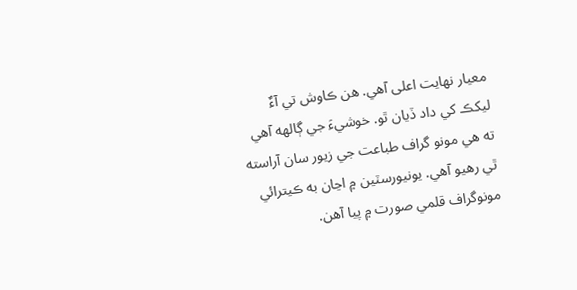معيار نهايت اعلى آهي. هن ڪاوش تي آءٌ ليکڪ کي داد ڏيان ٿو. خوشيءَ جي ڳالهه آهي ته هي مونو گراف طباعت جي زيور سان آراسته ٿي رهيو آهي. يونيورسٽين ۾ اڃان به ڪيترائي مونوگراف قلمي صورت ۾ پيا آهن.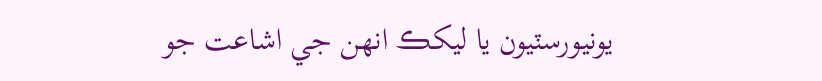يونيورسٽيون يا ليکڪ انهن جي اشاعت جو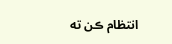انتظام ڪن ته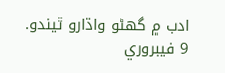ادب ۾ گهڻو واڌارو ٿيندو.
9 فيبروري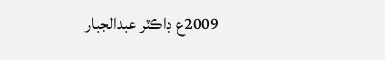2009ع ڊاڪٽر عبدالجبار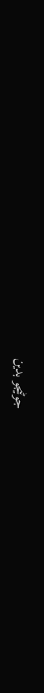جوڻيجو بدين